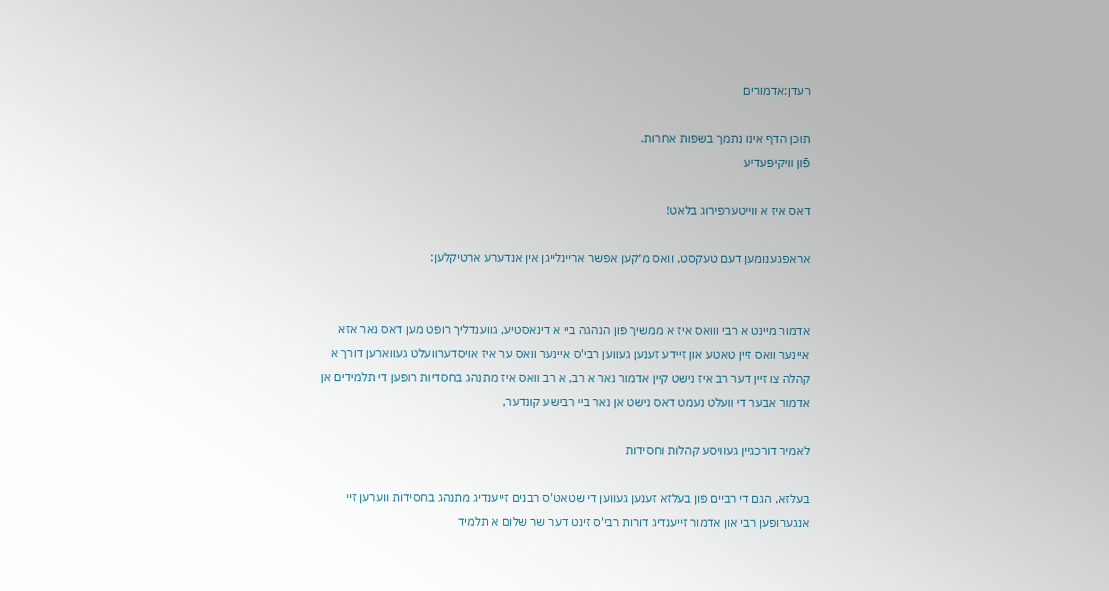רעדן:אדמורים

תוכן הדף אינו נתמך בשפות אחרות.
פֿון װיקיפּעדיע

דאס איז א ווייטערפירוג בלאט!

אראפגענומען דעם טעקסט, וואס מ׳קען אפשר אריינלייגן אין אנדערע ארטיקלען:


אדמור מיינט א רבי ווואס איז א ממשיך פון הנהגה ביי א דינאסטיע, גווענדליך רופט מען דאס נאר אזא איינער וואס זיין טאטע און זיידע זענען געווען רבי'ס איינער וואס ער איז אויסדערוועלט געווארען דורך א קהלה צו זיין דער רב איז נישט קיין אדמור נאר א רב, א רב וואס איז מתנהג בחסדיות רופען די תלמידים אן אדמור אבער די וועלט נעמט דאס נישט אן נאר ביי רבישע קונדער,

לאמיר דורכגיין געוויסע קהלות וחסידות

בעלזא, הגם די רביים פון בעלזא זענען געווען די שטאט'ס רבנים זייענדיג מתנהג בחסידות ווערען זיי אנגערופען רבי און אדמור זייענדיג דורות רבי'ס זינט דער שר שלום א תלמיד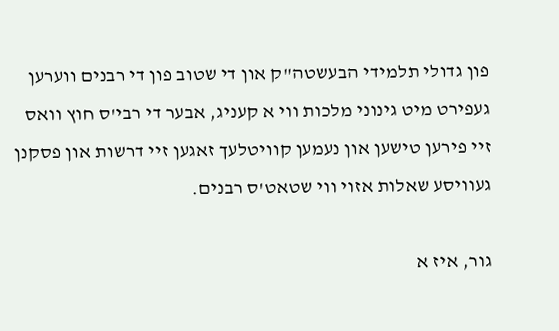פון גדולי תלמידי הבעשטה"ק און די שטוב פון די רבנים ווערען געפירט מיט גינוני מלכות ווי א קעניג, אבער די רבי'ס חוץ וואס זיי פירען טישען און נעמען קוויטלעך זאגען זיי דרשות און פסקנן געוויסע שאלות אזוי ווי שטאט'ס רבנים.

גור, איז א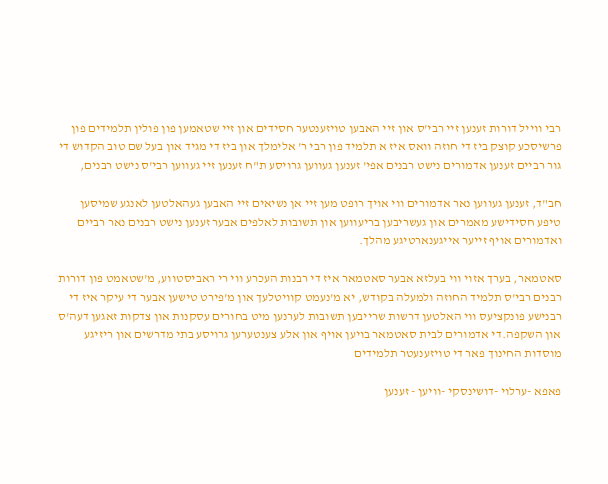רבי ווייל דורות זענען זיי רבי'ס און זיי האבען טויזענטער חסידים און זיי שטאמען פון פולין תלמידים פון פרשיסכע קוצק ביז די חוזה וואס איז א תלמיד פון רבי ר' אלימלך און ביז די מגיד און בעל שם טוב הקדוש די גור רביים זענען אדמורים נישט רבנים אפי' זענען געווען גרויסע ת"ח זענען זיי געווען רבי'ס נישט רבנים,

חב"ד, זענען געווען נאר אדמורים ווי אויך רופט מען זיי אן נשיאים זיי האבען געהאלטען לאנגע שמיסען טיפע חסידישע מאמרים און געשריבען בריעווען און תשובות לאלפים אבער זענען נישט רבנים נאר רביים ואדמורים אויף זייער אייגענארטיגע מהלך.

סאטמאר, בערך אזוי ווי בעלזא אבער סאטמאר איז די רבנות העכרע ווי רי ראביסטווע, מ'שטאמט פון דורות רבנים רבי'ס תלמיד החוזה ולמעלה בקודש, יא מ'נעמט קוויטלעך און מ'פירט טישען אבער די עיקר איז די רבנישע פונקציעס ווי האלטען דרשות שרייבען תשובות לערנען מיט בחורים עסקנות און צדקות זאגען דעה'ס און השקפה.די אדמורים לבית סאטמאר בויען אויף און אלע צענטערען גרויסע בתי מדרשים און ריזיגע מוסדות החינוך פאר די טויזענעטר תלמידים

פאפא -ערלוי -דושינסקי -וויען - זענען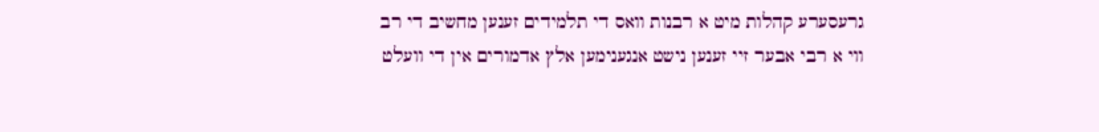גרעסערע קהלות מיט א רבנות וואס די תלמידים זענען מחשיב די רב ווי א רבי אבער זיי זענען נישט אנגענימען אלץ אדמורים אין די וועלט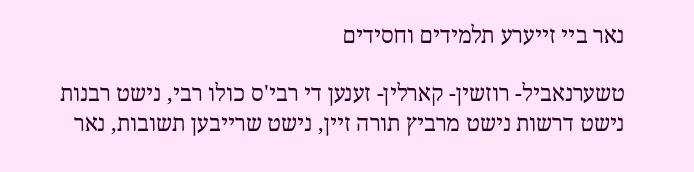נאר ביי זייערע תלמידים וחסידים

טשערנאביל- רוזשין- קארלין- זענען די רבי'ס כולו רבי, נישט רבנות נישט דרשות נישט מרביץ תורה זיין, נישט שרייבען תשובות, נאר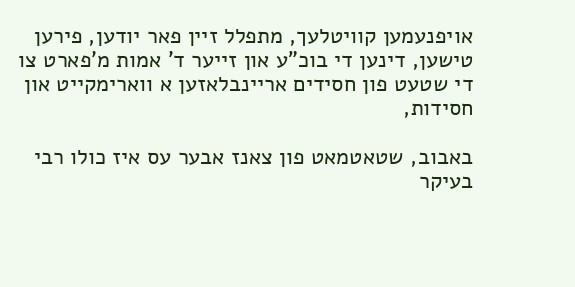אויפנעמען קוויטלעך, מתפלל זיין פאר יודען, פירען טישען, דינען די בוכ"ע און זייער ד' אמות מ'פארט צו די שטעט פון חסידים אריינבלאזען א ווארימקייט און חסידות,

באבוב, שטאטמאט פון צאנז אבער עס איז כולו רבי בעיקר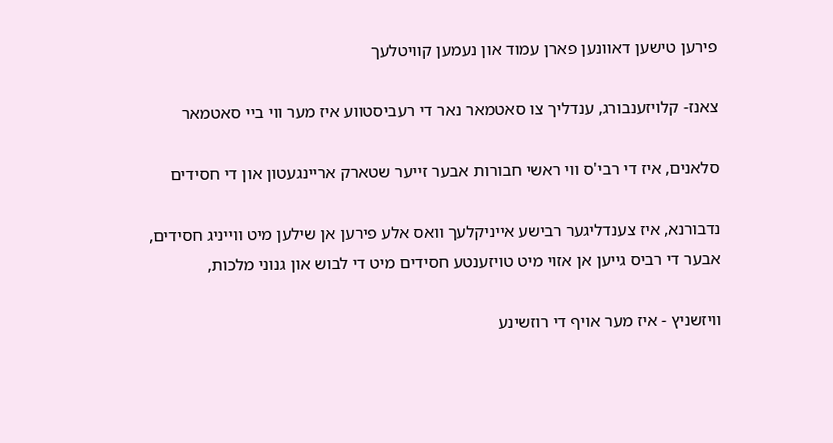פירען טישען דאוונען פארן עמוד און נעמען קוויטלעך

צאנז- קלויזענבורג, ענדליך צו סאטמאר נאר די רעביסטווע איז מער ווי ביי סאטמאר

סלאנים, איז די רבי'ס ווי ראשי חבורות אבער זייער שטארק אריינגעטון און די חסידים

נדבורנא, איז צענדליגער רבישע אייניקלעך וואס אלע פירען אן שילען מיט ווייניג חסידים, אבער די רביס גייען אן אזוי מיט טויזענטע חסידים מיט די לבוש און גנוני מלכות,

וויזשניץ - איז מער אויף די רוזשינע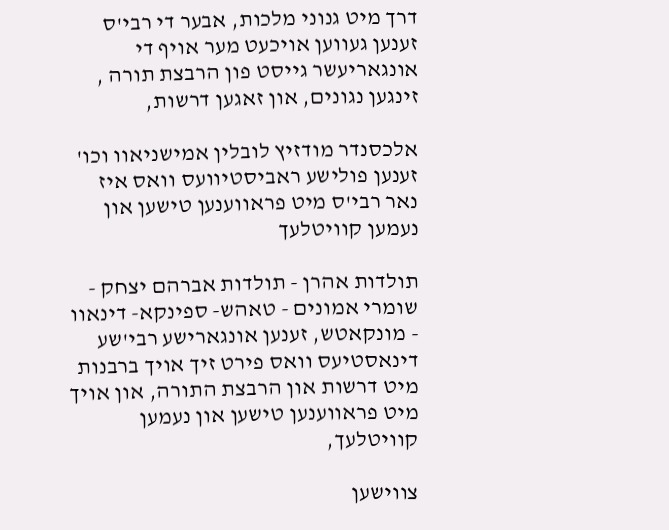דרך מיט גנוני מלכות, אבער די רבי'ס זענען געווען אויכעט מער אויף די אונגאריעשר גייסט פון הרבצת תורה , זינגען נגונים, און זאגען דרשות,

אלכסנדר מודזיץ לובלין אמישניאוו וכו' זענען פולישע ראביסטיוועס וואס איז נאר רבי'ס מיט פראווענען טישען און נעמען קוויטלעך

תולדות אהרן - תולדות אברהם יצחק - שומרי אמונים - טאהש- ספינקא- דינאוו - מונקאטש, זענען אונגארישע רבי'שע דינאסטיעס וואס פירט זיך אויך ברבנות מיט דרשות און הרבצת התורה, און אויך מיט פראווענען טישען און נעמען קוויטלעך,

צווישען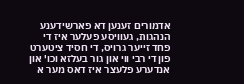אדמורים זענען דא פארשידענע הנהגות, געוויסע פעלער איז די פחד זייער גרויס, די חסיד ציטערט פון די רבי ווי און גור בעלזא וכו' און אנדערע פלעצר איז דאס מער א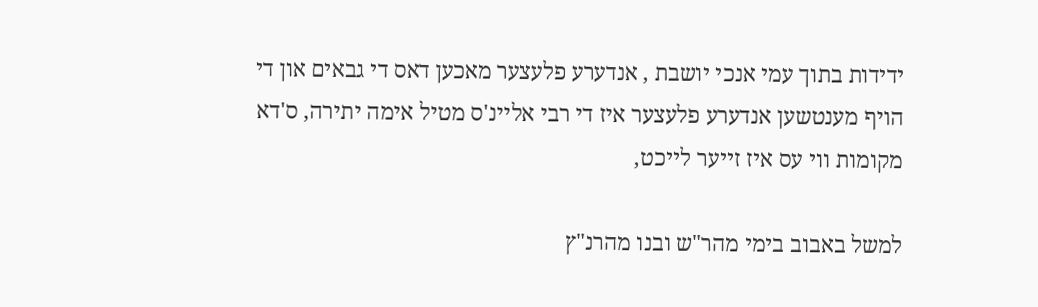ידידות בתוך עמי אנכי יושבת , אנדערע פלעצער מאכען דאס די גבאים און די הויף מענטשען אנדערע פלעצער איז די רבי אליינ'ס מטיל אימה יתירה, ס'דא מקומות ווי עס איז זייער לייכט,

למשל באבוב בימי מהר"ש ובנו מהרנ"ץ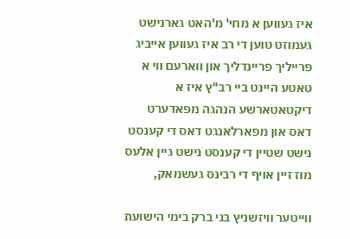איז געווען א מחי' מ'האט גארנישט געמוזט טוען די רב איז געווען אייביג פרייליך פריינדליך און ווארעם ווי א טאטע היינט ביי רב"ץ איז א דיקטאטארשע הנהגה מפאדערט דאס און מפארלאנגט דאס די קענסט נישט שטיין די קענסט נישט גיין אלעס מוז זיין אויף די רבינס געשמאק,

ווייטער וויזשניץ בני ברק בימי הישועת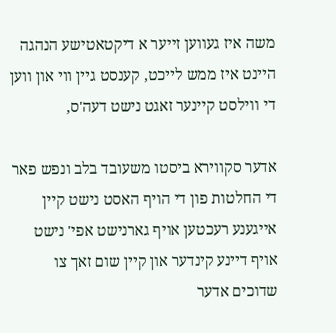משה איז געווען זייער א דיקטאטישע הנהגה היינט איז ממש לייכט, קענסט גיין ווי און ווען די ווילסט קיינער זאגט נישט דעה'ס,

אדער סקווירא ביסטו משעובד בלב ונפש פאר די החלטות פון די הויף האסט נישט קיין אייגענע רעכטען אויף גארנישט אפי' נישט אויף דיינע קינדער און קיין שום זאך צו שדוכים אדער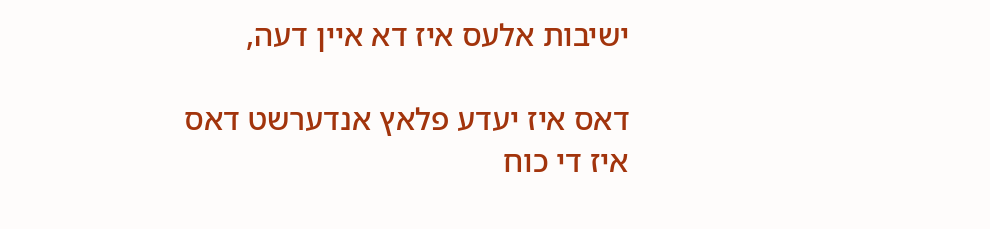ישיבות אלעס איז דא איין דעה,

דאס איז יעדע פלאץ אנדערשט דאס איז די כוח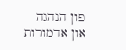פון הנהגה און אדמורות